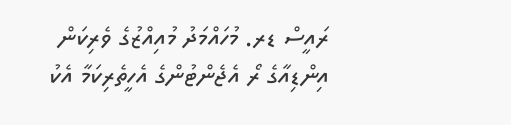ރައީސް ޑރ. މުހައްމަދު މުއިއްޒުގެ ވެރިކަން އިންޑިއާގެ ރޯ އެޖެންޓުންގެ އެހީތެރިކަމާ އެކު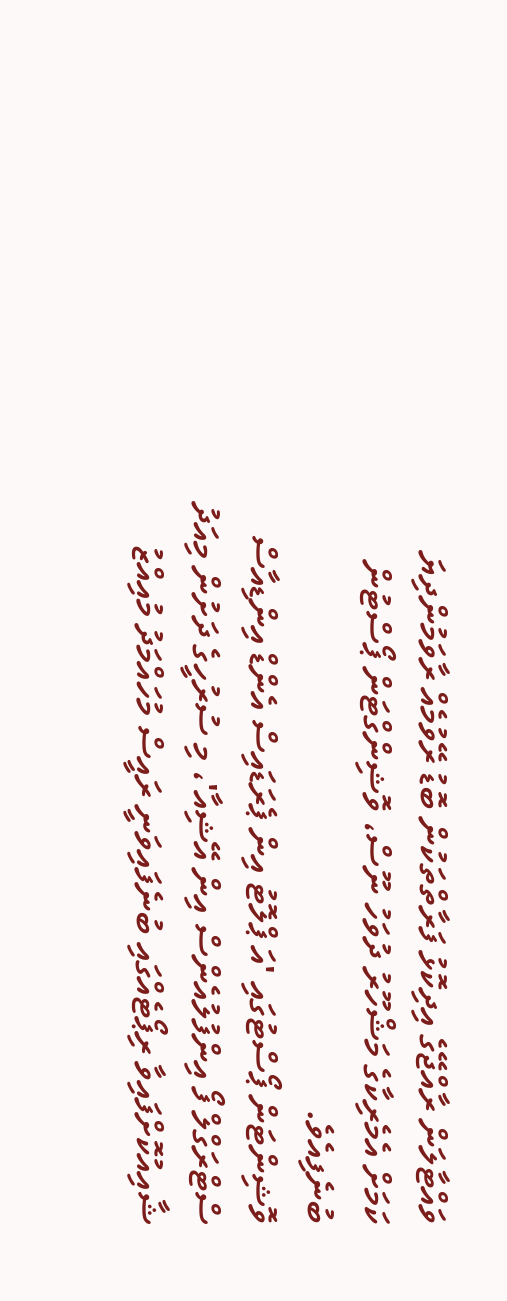ވައްޓާލަން ރާއްޖޭގެ އިދިކޮޅު ފަރާތްތަކުން ބޮޑު ރޭވުމެއް ރާވަމުންދިޔަ ކަމަށް އެމެރިކާގެ މަޝްހޫރު ދުވަހު ނޫސް، ވޮޝިންގްޓަން ޕޯސްޓުން ބުނެފިއެވެ.
ވޮޝިންޓަން ޕޯސްޓުގައި 'އަ ޕްލޮޓު އިން ޕެރަޑައިސް އެންޑް އިންޑިއާސް ސްޓްރަގްލް ފޯ އިންފުލުއެންސް އިން އޭޝިއާ'، މި ސުރުހީގެ ދަށުން މިއަދު ޝާއިއުކޮށްފައިވާ ރިޕޯޓެއްގައި ބުނެފައިވަނީ ރައީސް މުހައްމަދު މުއިއްޒު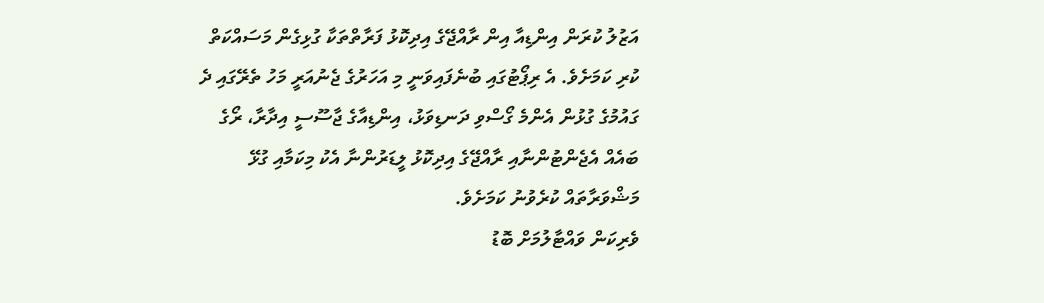އަޒުލު ކުރަން އިންޑިއާ އިން ރާއްޖޭގެ އިދިކޮޅު ފަރާތްތަކާ ގުޅިގެން މަސައްކަތް ކުރި ކަމަށެވެ. އެ ރިޕޯޓުގައި ބުނެފައިވަނީ މި އަހަރުގެ ޖެނުއަރީ މަހު ތެރޭގައި ދެ ގައުމުގެ ގުޅުން އެންމެ ގޯސްވި ދަނޑިވަޅު، އިންޑިއާގެ ޖާސޫސީ އިދާރާ، ރޯގެ ބައެއް އެޖެންޓުންނާއި ރާއްޖޭގެ އިދިކޮޅު ލީޑަރުންނާ އެކު މިކަމާއި ގުޅޭ މަޝްވަރާތައް ކުރެވުނު ކަމަށެވެ.
ވެރިކަން ވައްޓާލުމަށް ބޮޑު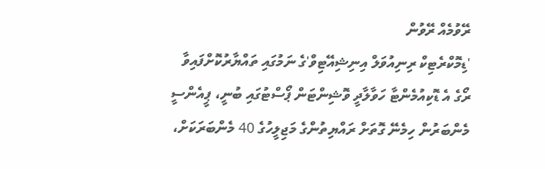ރޭވުމެއް ރޭވުން
'ޑިމޮކްރެޓިކް ރިނިއުވަލް އިނިޝިއޭޓިވް'ގެ ނަމުގައި ތައްޔާރުކޮށްފައިވާ ރޯގެ އެ ޑޮކިއުމެންޓާ ހަވާލާދީ ވޮޝިންޓަން ޕޯސްޓުގައި ބުނީ، ޕީއެންސީ މެންބަރުން ހިމެނޭ ގޮތަށް ރައްޔިތުންގެ މަޖިލީހުގެ 40 މެންބަރަކަށް،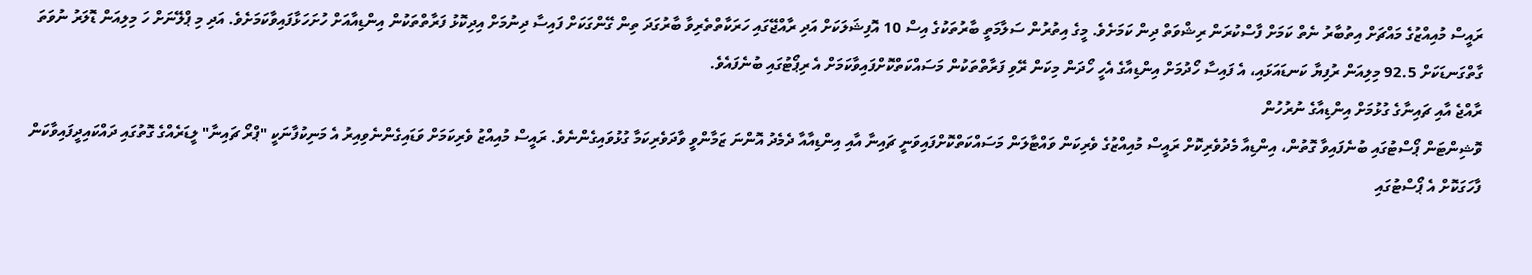ރައީސް މުއިއްޒުގެ މައްޗަށް އިތުބާރު ނެތް ކަމަށް ފާސްކުރަން ރިޝްވަތް ދިން ކަމަށެވެ. މީގެ އިތުރުން ސަލާމަތީ ބާރުތަކުގެ އިސް 10 އޮފިޝަލަކަށް އަދި ރާއްޖޭގައި ހަރަކާތްތެރިވާ ބާރުގަދަ ތިން ގޭންގަކަށް ފައިސާ ދިނުމަށް އިދިކޮޅު ފަރާތްތަކުން އިންޑިއާއަށް ހުށަހަޅާފައިވާކަމަށެވެ. އަދި މި ޕްލޭނަށް ހަ މިލިއަން ޑޮލަރު ނުވަތަ ގާތްގަނޑަކަށް 92.5 މިލިއަން ރުފިޔާ ކަނޑައަޅައި، އެ ފައިސާ ހޯދުމަށް އިންޑިއާގެ އެހީ ހޯދަން މިކަން ރޭވި ފަރާތްތަކުން މަސައްކަތްކޮށްފައިވާކަމަށް އެ ރިޕޯޓުގައި ބުނެފައެވެ.
ރާއްޖެ އާއި ޗައިނާގެ ގުޅުމަށް އިންޑިއާގެ ނުރުހުން
ވޮޝިންޓަން ޕޯސްޓުގައި ބުނެފައިވާ ގޮތުން، އިންޑިއާ މެދުވެރިކޮށް ރައީސް މުއިއްޒުގެ ވެރިކަން ވައްޓާލަން މަސައްކަތްކޮށްފައިވަނީ ޗައިނާ އާއި އިންޑިއާއާ ދެމެދު އޮންނަ ޒަމާންވީ ވާދަވެރިކަމާ ގުޅުވައިގެންނެވެ. ރައީސް މުއިއްޒު ވެރިކަމަށް ވަޑައިގެންނެވިއިރު އެ މަނިކުފާނަކީ "ޕްރޯ ޗައިނާ" ލީޑަރެއްގެ ގޮތުގައި ދައްކައިދީފައިވާކަން ފާހަގަކޮށް އެ ޕޯސްޓުގައި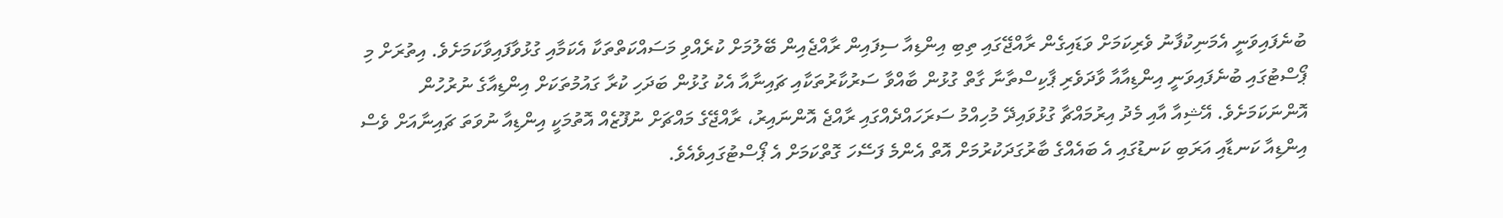ބުނެފައިވަނީ އެމަނިކުފާނު ވެރިކަމަށް ވަޑައިގެން ރާއްޖޭގައި ތިބި އިންޑިއާ ސިފައިން ރާއްޖެއިން ބޭލުމަށް ކުރެއްވި މަސައްކަތްތަކާ އެކަމާއި ގުޅުވާފައިވާކަމަށެވެ. އިތުރަށް މި ޕޯސްޓުގައި ބުނެފައިވަނީ އިންޑިއާއާ ވާދަވެރި ޕާކިސްތާނާ ގާތް ގުޅުން ބާއްވާ ސަރުކާރުތަކާއި ޗައިނާއާ އެކު ގުޅުން ބަދަހި ކުރާ ގައުމުތަކަށް އިންޑިއާގެ ނުރުހުން އޮންނަކަމަށެވެ. އޭޝިއާ އާއި މެދު އިރުމައްޗާ ގުޅުވައިދޭ މުހިއްމު ސަރަހައްދެއްގައި ރާއްޖެ އޮންނައިރު، ރާއްޖޭގެ މައްޗަށް ނުފޫޒެއް އޮތުމަކީ އިންޑިއާ ނުވަތަ ޗައިނާއަށް ވެސް އިންޑިއާ ކަނޑާއި އަރަބި ކަނޑުގައި އެ ބައެއްގެ ބާރުގަދަކުރުމަށް އޮތް އެންމެ ފަސޭހަ ގޮތްކަމަށް އެ ޕޯސްޓުގައިވެއެވެ.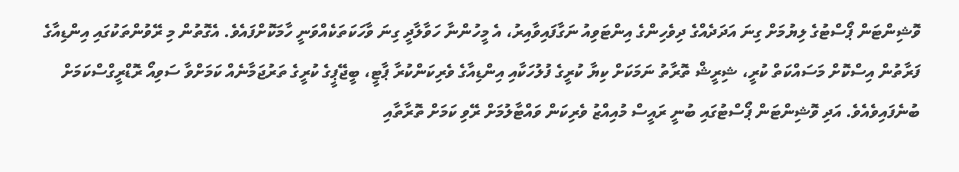ވޮޝިންޓަން ޕޯސްޓުގެ ލިޔުމަށް ގިނަ އަދަދެއްގެ ދިވެހިންގެ އިންޓަވިއު ނަގާފައިވާއިރު، އެ މީހުންނާ ހަވާލާދީ ގިނަ ވާހަކަތަކެއްވަނީ ހާމަކޮށްފައެވެ. އެގޮތުން މި ރޭވުންތަކުގައި އިންޑިއާގެ ފަރާތުން އިސްކޮށް މަސައްކަތް ކުރީ، ޝިރީޝް ތޮރާތު ނަމަކަށް ކިޔާ ކުރީގެ ފުލުހަކާއި އިންޑިއާގެ ވެރިކަންކުރާ ޕާޓީ، ބީޖޭޕީގެ ކުރީގެ ތަރުޖަމާނެއް ކަމަށްވާ ސަވިއޯ ރޮޑްރީގްސްކަމަށް ބުނެފައިވެއެވެ. އަދި ވޮޝިންޓަން ޕޯސްޓުގައި ބުނީ ރައީސް މުއިއްޒު ވެރިކަން ވައްޓާލުމަށް ރޭވި ކަމަށް ތޮރާތާއި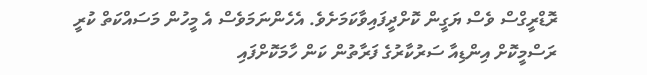ރޮޑްރީގްސް ވެސް ޔަގީން ކޮށްދީފައިވާކަމަށެވެ. އެހެންނަމަވެސް އެ މީހުން މަސައްކަތް ކުރީ ރަސްމީކޮށް އިންޑިއާ ސަރުކާރުގެ ފަރާތުން ކަން ހާމަކޮށްފައި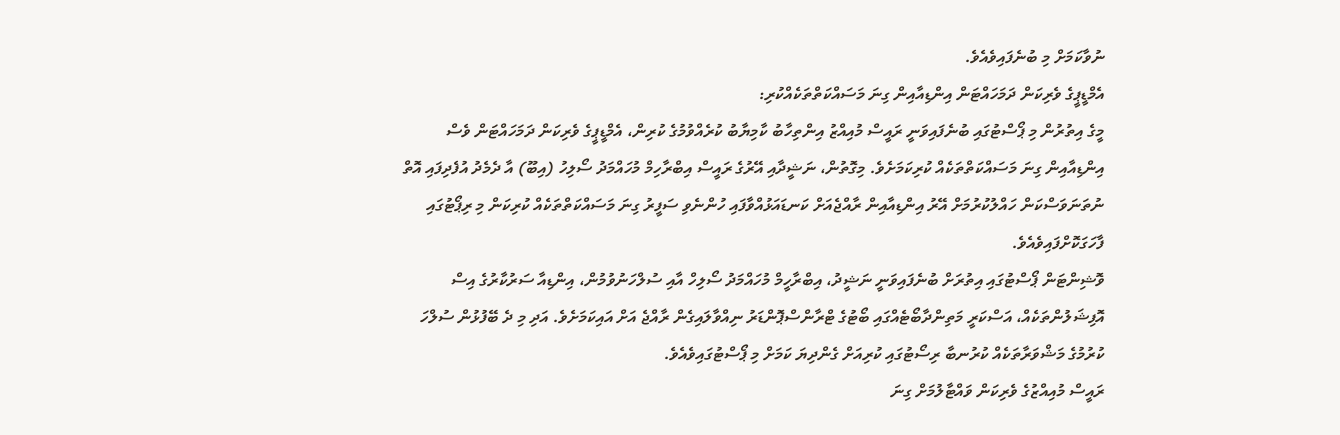ނުވާކަމަށް މި ބުނެފައިވެއެވެ.
އެމްޑީޕީގެ ވެރިކަން ދަމަހައްޓަން އިންޑިއާއިން ގިނަ މަސައްކަތްތަކެއްކުރި:
މީގެ އިތުރުން މި ޕޯސްޓުގައި ބުނެފައިވަނީ ރައީސް މުއިއްޒު އިންތިހާބު ކާމިޔާބު ކުރެއްވުމުގެ ކުރިން، އެމްޑީޕީގެ ވެރިކަން ދަމަހައްޓަން ވެސް އިންޑިއާއިން ގިނަ މަސައްކަތްތަކެއް ކުރިކަމަށެވެ. މިގޮތުން، ނަޝީދާއި އޭރުގެ ރައީސް އިބްރާހިމް މުހައްމަދު ސޯލިހު (އިބޫ) އާ ދެމެދު އުފެދިފައި އޮތް ނުތަނަވަސްކަން ހައްލުކުރުމަށް އޭރު އިންޑިއާއިން ރާއްޖެއަށް ކަނޑައަޅުއްވާފައި ހުންނެވި ސަފީރު ގިނަ މަސައްކަތްތަކެއް ކުރިކަން މި ރިޕޯޓުގައި ފާހަގަކޮށްފައިވެއެވެ.
ވޮޝިންޓަން ޕޯސްޓުގައި އިތުރަށް ބުނެފައިވަނީ ނަޝީދު، އިބްރާހީމް މުހައްމަދު ސޯލިހް އާއި ސުލްހަނުވުމުން، އިންޑިއާ ސަރުކާރުގެ އިސް އޮފިޝަލުންތަކެއް، އަސްކަރީ މަތިންދާބޯޓެއްގައި ބޯޓުގެ ޓްރާންސްޕޮންޑަރު ނިއްވާލައިގެން ރާއްޖެ އަށް އައިކަމަށެވެ. އަދި މި ދެ ބޭފުޅުން ސުލްހަ ކުރުމުގެ މަޝްވަރާތަކެއް ކުރުނބާ ރިސޯޓުގައި ކުރިއަށް ގެންދިޔަ ކަމަށް މި ޕޯސްޓުގައިވެއެވެ.
ރައީސް މުއިއްޒުގެ ވެރިކަން ވައްޓާލުމަށް ގިނަ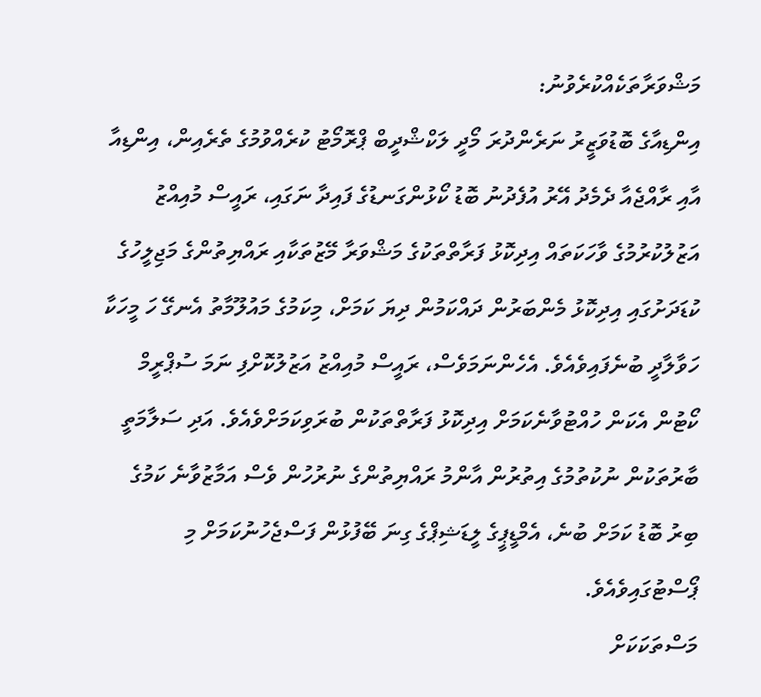މަޝްވަރާތަކެއްކުރެވުނު:
އިންޑިއާގެ ބޮޑުވަޒީރު ނަރެންދުރަ މޯދީ ލަކްޝްދީބް ޕްރޮމޯޓު ކުރެއްވުމުގެ ތެރެއިން، އިންޑިއާ އާއި ރާއްޖެއާ ދެމެދު އޭރު އުފެދުނު ބޮޑު ކޯޅުންގަނޑުގެ ފައިދާ ނަގައި، ރައީސް މުއިއްޒު އަޒުލުކުރުމުގެ ވާހަކަތައް އިދިކޮޅު ފަރާތްތަކުގެ މަޝްވަރާ މޭޒުތަކާއި ރައްޔިތުންގެ މަޖިލީހުގެ ކުޑަދަށުގައި އިދިކޮޅު މެންބަރުން ދައްކަމުން ދިޔަ ކަމަށް، މިކަމުގެ މައުލޫމާތު އެނގޭ ހަ މީހަކާ ހަވާލާދީ ބުނެފައިވެއެވެ. އެހެންނަމަވެސް، ރައީސް މުއިއްޒު އަޒުލުކޮށްފި ނަމަ ސުޕްރީމް ކޯޓުން އެކަން ހުއްޓުވާނެކަމަށް އިދިކޮޅު ފަރާތްތަކުން ބުރަވިކަމަށްވެއެވެ. އަދި ސަލާމަތީ ބާރުތަކުން ނުކުތުމުގެ އިތުރުން އާންމު ރައްޔިތުންގެ ނުރުހުން ވެސް އަމާޒުވާނެ ކަމުގެ ބިރު ބޮޑު ކަމަށް ބުނެ، އެމްޑީޕީގެ ލީޑަޝިޕްގެ ގިނަ ބޭފުޅުން ފަސްޖެހުނުކަމަށް މި ޕޯސްޓުގައިވެއެވެ.
މަސްތަކަކަށް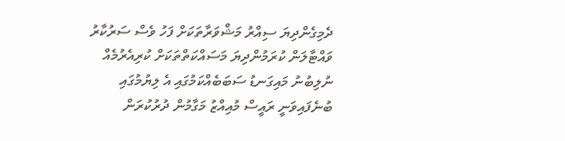ދެމިގެންދިޔަ ސިއްރު މަޝްވަރާތަކަށް ފަހު ވެސް ސަރުކާރު ވައްޓާލަން ކުރަމުންދިޔަ މަސައްކަތްތަކަށް ކުރިއެރުމެއް ނުލިބުނު މައިގަނޑު ސަބަބެއްކަމުގައި އެ ލިޔުމުގައި ބުނެފައިވަނީ ރައީސް މުއިއްޒު މަގާމުން ދުރުކުރަން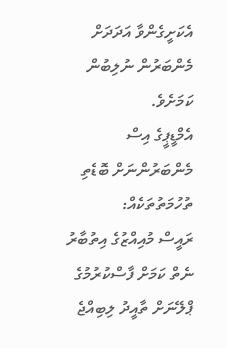އެކަށީގެންވާ އަދަދަށް މެންބަރުން ނުލިބުން ކަމަށެވެ.
އެމްޑީޕީގެ އިސް މެންބަރުންނަށް ބޮޑެތި ތުހުމަތުތަކެއް:
ރައީސް މުއިއްޒުގެ އިތުބާރު ނެތް ކަމަށް ފާސްކުރުމުގެ ޕްލޭނަށް ތާއީދު ލިބިއްޖެ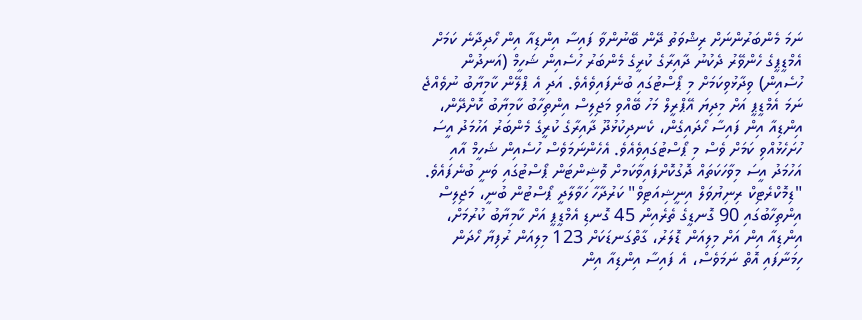ނަމަ މެންބަރުންނަށް ރިޝްވަތު ދޭން ބޭނުންވާ ފައިސާ އިންޑިއާ އިން ހޯދިދާނެ ކަމަށް އެމްޑީޕީގެ ހެންވޭރު ދެކުނު ދާއިރާގެ ކުރީގެ މެންބަރު ހުސެއިން ޝަހީމް (އަނދުން ހުސެއިން) ވިދާޅުވިކަމަށް މި ޕޯސްޓުގައި ބުނެފައިވެއެވެ. އަދި އެ ޕްލޭން ކާމިޔާބު ނުވެއްޖެ ނަމަ އެމްޑީޕީ އަށް މިދިޔަ އޭޕްރީލް މަހު ބޭއްވި މަޖިލިސް އިންތިހާބު ކާމިޔާބު ކޮށްދޭން، އިންޑިއާ އިން ފައިސާ ހޯދައިގެން، ކެނދިކުޅުދޫ ދާއިރާގެ ކުރީގެ މެންބަރު އަހުމަދު އީސަ ހުށަހެޅުއްވި ކަމަށް ވެސް މި ޕޯސްޓުގައިވެއެވެ. އެހެންނަމަވެސް ހުސެއިން ޝަހީމް އާއި އަހުމަދު އީސަ މިވާހަކަތައް ދޮގުކޮށްފައިވާކަމށް ވޮޝިންޓަން ޕޯސްޓުގައި ވަނީ ބުނެފައެވެ.
"ޑިމޮކްރެޓިކް ރިނިޔުވަލް އިނީޝިއަޓިވް" ކަރުދާހާ ހަވާލާދީ ޕޯސްޓުން ބުނީ، މަޖިލިސް އިންތިހާބުގައި 90 ގޮނޑީގެ ތެރެއިން 45 ގޮނޑި އެމްޑީޕީ އަށް ކާމިޔާބު ކުރުމަށް، އިންޑިއާ އިން އަށް މިލިއަން ޑޮލަރު، ގާތްގަނޑަކަށް 123 މިލިއަން ރުފިޔާ ހޯދަން ހިމަނާފައި އޮތް ނަމަވެސް، އެ ފައިސާ އިންޑިއާ އިން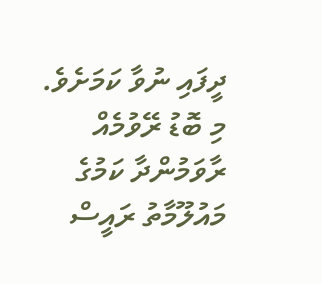ދީފައި ނުވާ ކަމަށެވެ.
މި ބޮޑު ރޭވުމެއް ރާވަމުންދާ ކަމުގެ މައުލޫމާތު ރައީސް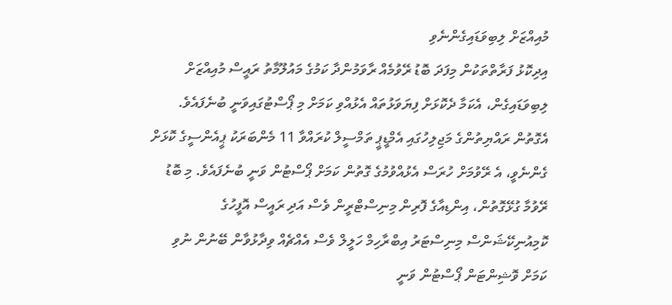މުއިއްޒަށް ލިބިވަޑައިގެންނެވި
އިދިކޮޅު ފަރާތްތަކުން މިފަދަ ބޮޑު ރޭވުމެއް ރާވަމުންދާ ކަމުގެ މައުލޫމާތު ރައީސް މުއިއްޒަށް ލިބިވަޑައިގެން، އެކަމާ ދެކޮޅަށް ފިޔަވަޅުތައް އެޅުއްވި ކަމަށް މި ޕޯސްޓުގައިވަނީ ބުނެފައެވެ. އެގޮތުން ރައްޔިތުންގެ މަޖިލިހުގައި އެމްޑީޕީ ތަމްސީލް ކުރައްވާ 11 މެންބަރަކު ޕީއެންސީގެ ކޮޅަށް ގެންނެވީ، އެ ރޭވުމަށް ހުރަސް އެޅުއްވުމުގެ ގޮތުން ކަމަށް ޕޯސްޓުން ވަނީ ބުނެފައެވެ. މި ބޮޑު ރޭވުމާ ގުޅޭގޮތުން، އިންޑިއާގެ ފޮރިން މިނިސްޓްރީން ވެސް އަދި ރައީސް އޮފީހުގެ ކޮމިއުނިކޭޝަންސް މިނިސްޓަރު އިބްރާހިމް ހަލީލް ވެސް އެއްޗެއް ވިދާޅުވާން ބޭނުން ނުވި ކަމަށް ވޮޝިންޓަން ޕޯސްޓުން ވަނީ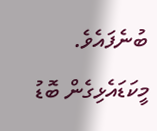ބުނެފައެވެ.
މީކަޑައެޅިގެން ބޮޑު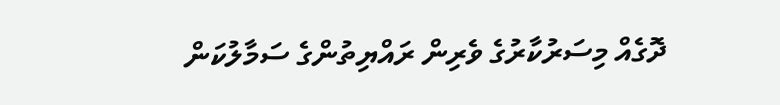ދޮގެއް މިސަރުކާރުގެ ވެރިން ރައްޔިތުންގެ ސަމާލުކަން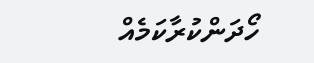ހޯދަންކުރާކަމެއް